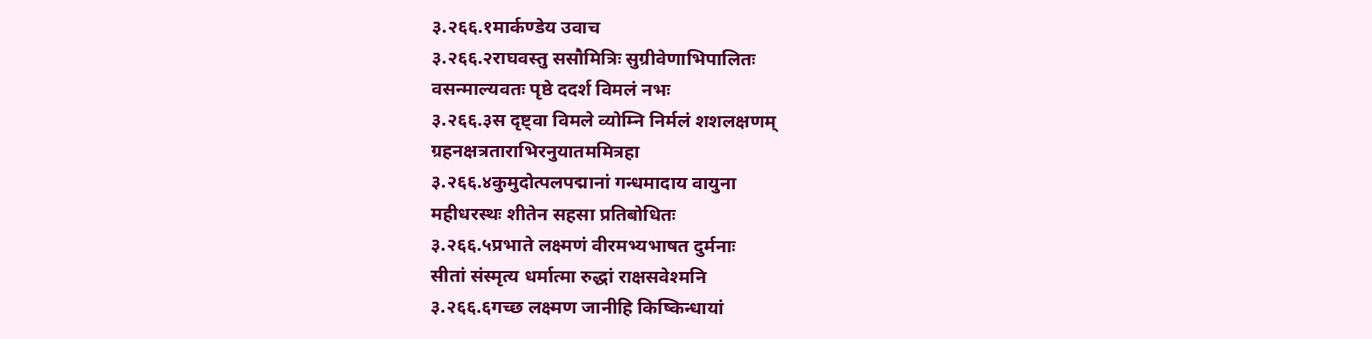३.२६६.१मार्कण्डेय उवाच
३.२६६.२राघवस्तु ससौमित्रिः सुग्रीवेणाभिपालितः
वसन्माल्यवतः पृष्ठे ददर्श विमलं नभः
३.२६६.३स दृष्ट्वा विमले व्योम्नि निर्मलं शशलक्षणम्
ग्रहनक्षत्रताराभिरनुयातममित्रहा
३.२६६.४कुमुदोत्पलपद्मानां गन्धमादाय वायुना
महीधरस्थः शीतेन सहसा प्रतिबोधितः
३.२६६.५प्रभाते लक्ष्मणं वीरमभ्यभाषत दुर्मनाः
सीतां संस्मृत्य धर्मात्मा रुद्धां राक्षसवेश्मनि
३.२६६.६गच्छ लक्ष्मण जानीहि किष्किन्धायां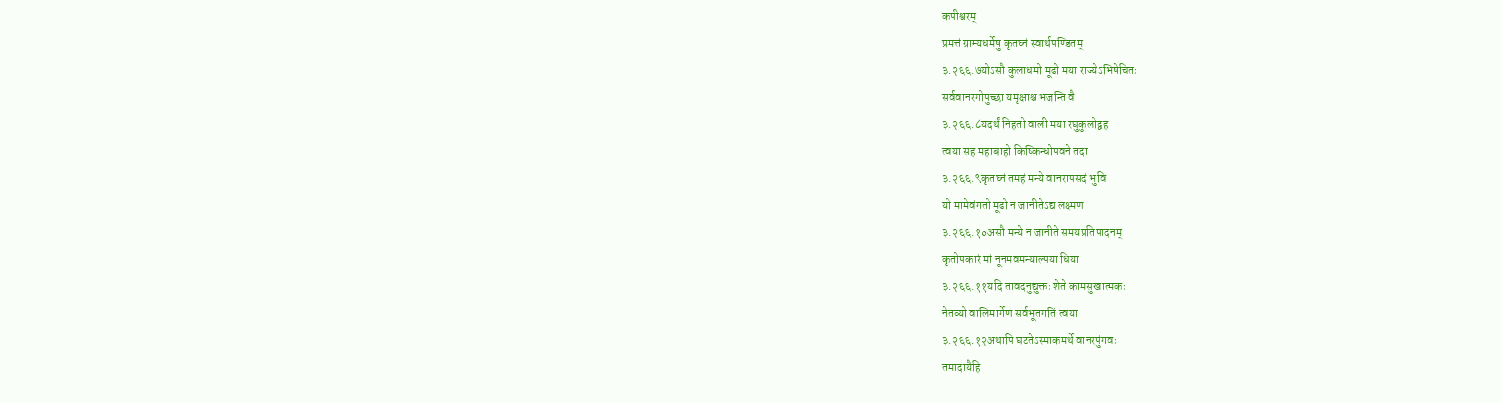कपीश्वरम्
प्रमत्तं ग्राम्यधर्मेषु कृतघ्नं स्वार्थपण्डितम्
३.२६६.७योऽसौ कुलाधमो मूढो मया राज्येऽभिषेचितः
सर्ववानरगोपुच्छा यमृक्षाश्च भजन्ति वै
३.२६६.८यदर्थं निहतो वाली मया रघुकुलोद्वह
त्वया सह महाबाहो किष्किन्धोपवने तदा
३.२६६.९कृतघ्नं तमहं मन्ये वानरापसदं भुवि
यो मामेवंगतो मूढो न जानीतेऽद्य लक्ष्मण
३.२६६.१०असौ मन्ये न जानीते समयप्रतिपादनम्
कृतोपकारं मां नूनमवमन्याल्पया धिया
३.२६६.११यदि तावदनुद्युक्तः शेते कामसुखात्मकः
नेतव्यो वालिमार्गेण सर्वभूतगतिं त्वया
३.२६६.१२अथापि घटतेऽस्माकमर्थे वानरपुंगवः
तमादायैहि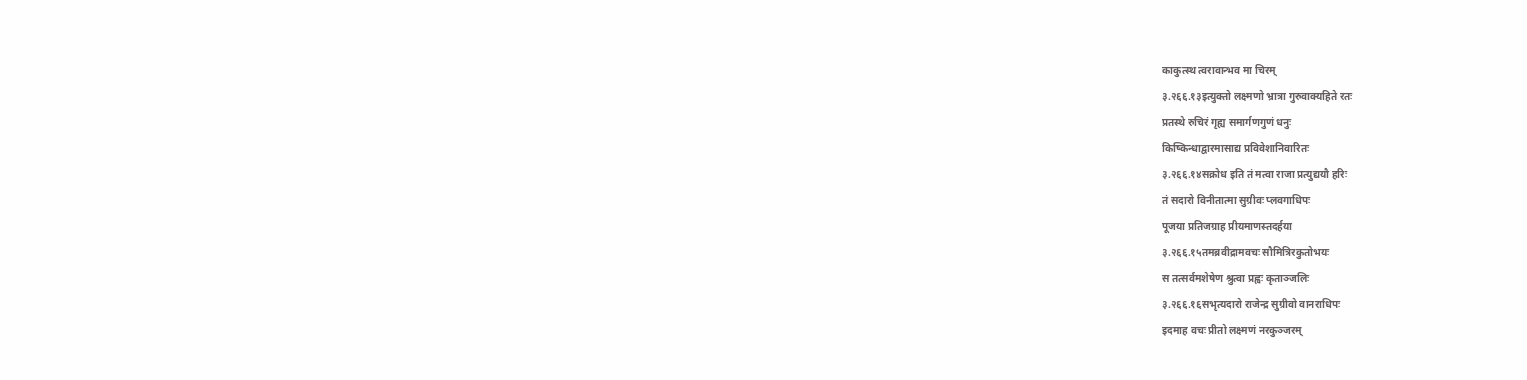काकुत्स्थ त्वरावान्भव मा चिरम्
३.२६६.१३इत्युक्तो लक्ष्मणो भ्रात्रा गुरुवाक्यहिते रतः
प्रतस्थे रुचिरं गृह्य समार्गणगुणं धनुः
किष्किन्धाद्वारमासाद्य प्रविवेशानिवारितः
३.२६६.१४सक्रोध इति तं मत्वा राजा प्रत्युद्ययौ हरिः
तं सदारो विनीतात्मा सुग्रीवः प्लवगाधिपः
पूजया प्रतिजग्राह प्रीयमाणस्तदर्हया
३.२६६.१५तमब्रवीद्रामवचः सौमित्रिरकुतोभयः
स तत्सर्वमशेषेण श्रुत्वा प्रह्वः कृताञ्जलिः
३.२६६.१६सभृत्यदारो राजेन्द्र सुग्रीवो वानराधिपः
इदमाह वचः प्रीतो लक्ष्मणं नरकुञ्जरम्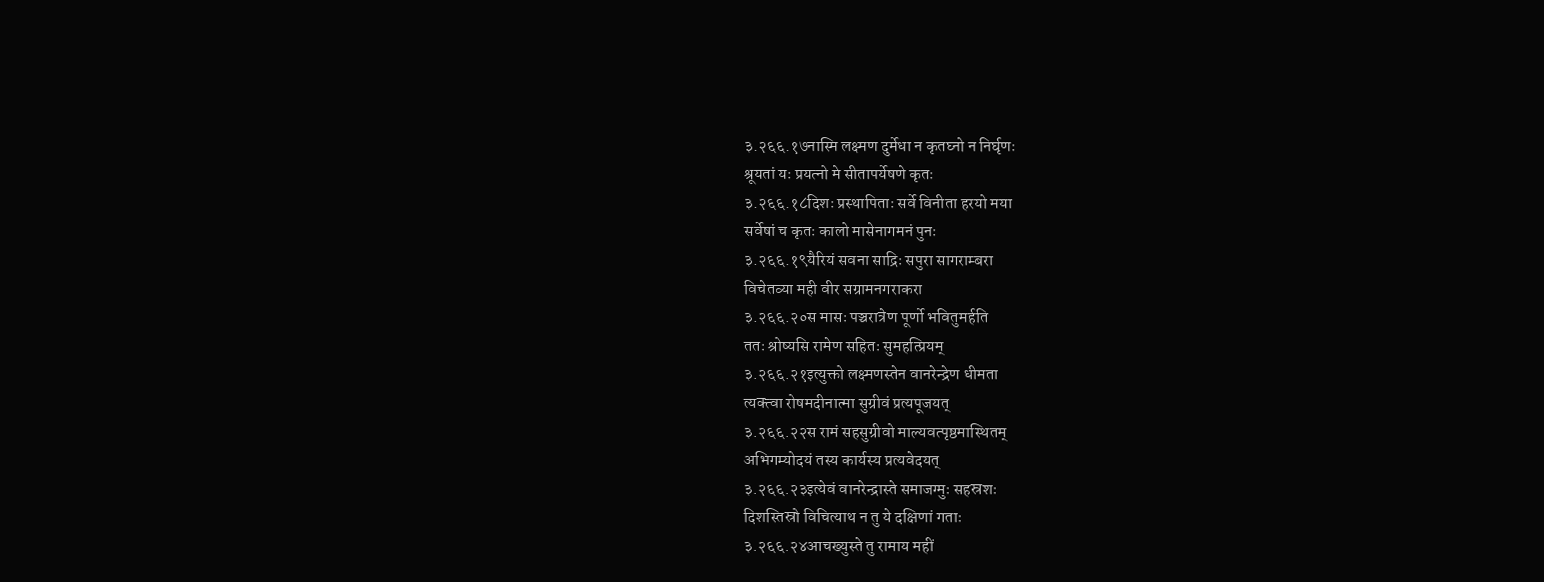३.२६६.१७नास्मि लक्ष्मण दुर्मेधा न कृतघ्नो न निर्घृणः
श्रूयतां यः प्रयत्नो मे सीतापर्येषणे कृतः
३.२६६.१८दिशः प्रस्थापिताः सर्वे विनीता हरयो मया
सर्वेषां च कृतः कालो मासेनागमनं पुनः
३.२६६.१९यैरियं सवना साद्रिः सपुरा सागराम्बरा
विचेतव्या मही वीर सग्रामनगराकरा
३.२६६.२०स मासः पञ्चरात्रेण पूर्णो भवितुमर्हति
ततः श्रोष्यसि रामेण सहितः सुमहत्प्रियम्
३.२६६.२१इत्युक्तो लक्ष्मणस्तेन वानरेन्द्रेण धीमता
त्यक्त्वा रोषमदीनात्मा सुग्रीवं प्रत्यपूजयत्
३.२६६.२२स रामं सहसुग्रीवो माल्यवत्पृष्ठमास्थितम्
अभिगम्योदयं तस्य कार्यस्य प्रत्यवेदयत्
३.२६६.२३इत्येवं वानरेन्द्रास्ते समाजग्मुः सहस्रशः
दिशस्तिस्रो विचित्याथ न तु ये दक्षिणां गताः
३.२६६.२४आचख्युस्ते तु रामाय महीं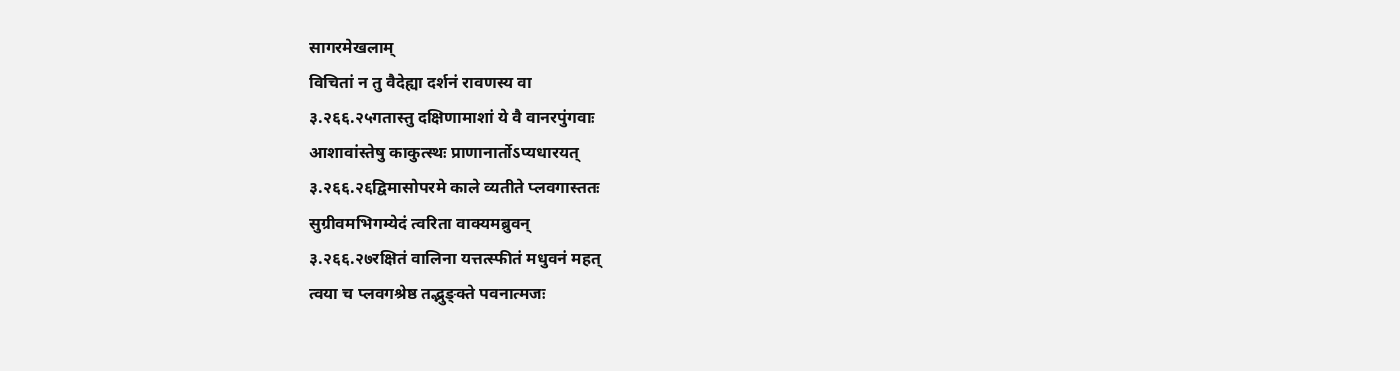सागरमेखलाम्
विचितां न तु वैदेह्या दर्शनं रावणस्य वा
३.२६६.२५गतास्तु दक्षिणामाशां ये वै वानरपुंगवाः
आशावांस्तेषु काकुत्स्थः प्राणानार्तोऽप्यधारयत्
३.२६६.२६द्विमासोपरमे काले व्यतीते प्लवगास्ततः
सुग्रीवमभिगम्येदं त्वरिता वाक्यमब्रुवन्
३.२६६.२७रक्षितं वालिना यत्तत्स्फीतं मधुवनं महत्
त्वया च प्लवगश्रेष्ठ तद्भुङ्क्ते पवनात्मजः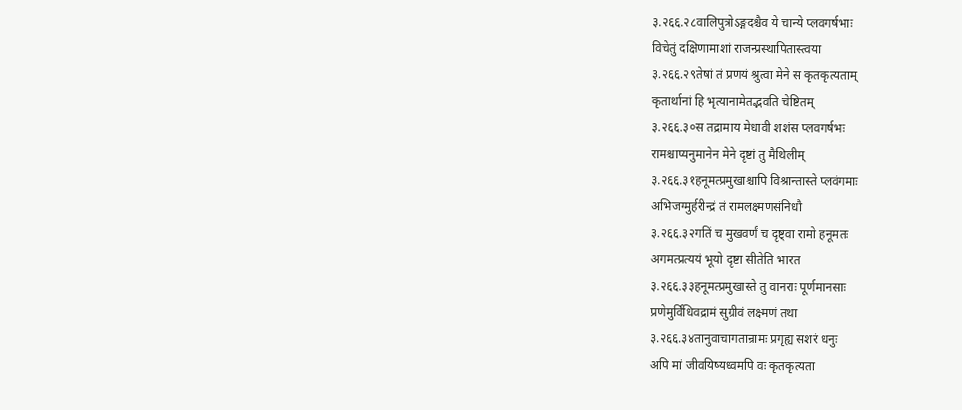३.२६६.२८वालिपुत्रोऽङ्गदश्चैव ये चान्ये प्लवगर्षभाः
विचेतुं दक्षिणामाशां राजन्प्रस्थापितास्त्वया
३.२६६.२९तेषां तं प्रणयं श्रुत्वा मेने स कृतकृत्यताम्
कृतार्थानां हि भृत्यानामेतद्भवति चेष्टितम्
३.२६६.३०स तद्रामाय मेधावी शशंस प्लवगर्षभः
रामश्चाप्यनुमानेन मेने दृष्टां तु मैथिलीम्
३.२६६.३१हनूमत्प्रमुखाश्चापि विश्रान्तास्ते प्लवंगमाः
अभिजग्मुर्हरीन्द्रं तं रामलक्ष्मणसंनिधौ
३.२६६.३२गतिं च मुखवर्णं च दृष्ट्वा रामो हनूमतः
अगमत्प्रत्ययं भूयो दृष्टा सीतेति भारत
३.२६६.३३हनूमत्प्रमुखास्ते तु वानराः पूर्णमानसाः
प्रणेमुर्विधिवद्रामं सुग्रीवं लक्ष्मणं तथा
३.२६६.३४तानुवाचागतान्रामः प्रगृह्य सशरं धनुः
अपि मां जीवयिष्यध्वमपि वः कृतकृत्यता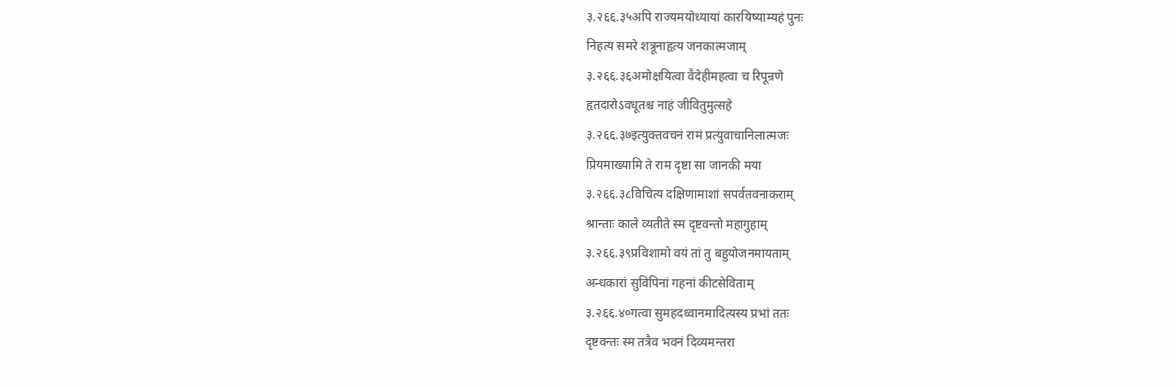३.२६६.३५अपि राज्यमयोध्यायां कारयिष्याम्यहं पुनः
निहत्य समरे शत्रूनाहृत्य जनकात्मजाम्
३.२६६.३६अमोक्षयित्वा वैदेहीमहत्वा च रिपून्रणे
हृतदारोऽवधूतश्च नाहं जीवितुमुत्सहे
३.२६६.३७इत्युक्तवचनं रामं प्रत्युवाचानिलात्मजः
प्रियमाख्यामि ते राम दृष्टा सा जानकी मया
३.२६६.३८विचित्य दक्षिणामाशां सपर्वतवनाकराम्
श्रान्ताः काले व्यतीते स्म दृष्टवन्तो महागुहाम्
३.२६६.३९प्रविशामो वयं तां तु बहुयोजनमायताम्
अन्धकारां सुविपिनां गहनां कीटसेविताम्
३.२६६.४०गत्वा सुमहदध्वानमादित्यस्य प्रभां ततः
दृष्टवन्तः स्म तत्रैव भवनं दिव्यमन्तरा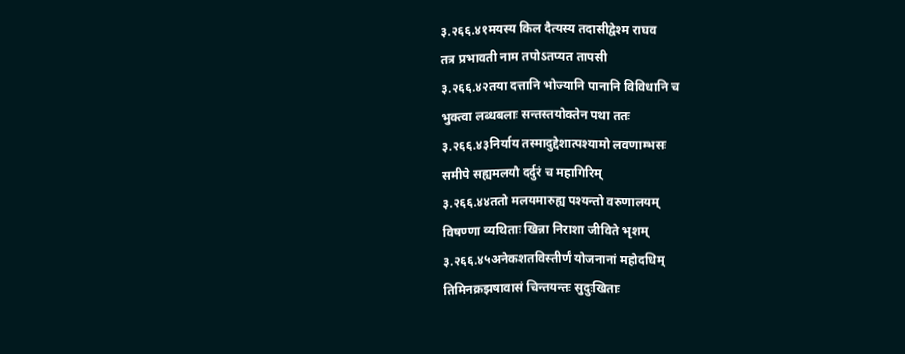३.२६६.४१मयस्य किल दैत्यस्य तदासीद्वेश्म राघव
तत्र प्रभावती नाम तपोऽतप्यत तापसी
३.२६६.४२तया दत्तानि भोज्यानि पानानि विविधानि च
भुक्त्वा लब्धबलाः सन्तस्तयोक्तेन पथा ततः
३.२६६.४३निर्याय तस्मादुद्देशात्पश्यामो लवणाम्भसः
समीपे सह्यमलयौ दर्दुरं च महागिरिम्
३.२६६.४४ततो मलयमारुह्य पश्यन्तो वरुणालयम्
विषण्णा व्यथिताः खिन्ना निराशा जीविते भृशम्
३.२६६.४५अनेकशतविस्तीर्णं योजनानां महोदधिम्
तिमिनक्रझषावासं चिन्तयन्तः सुदुःखिताः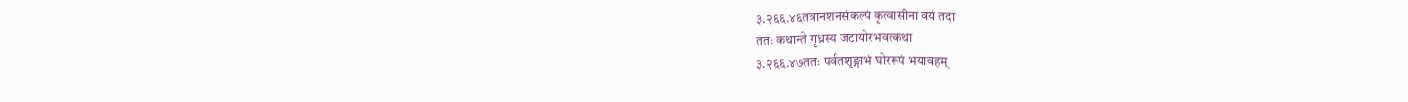३.२६६.४६तत्रानशनसंकल्पं कृत्वासीना वयं तदा
ततः कथान्ते गृध्रस्य जटायोरभवत्कथा
३.२६६.४७ततः पर्वतशृङ्गाभं घोररूपं भयावहम्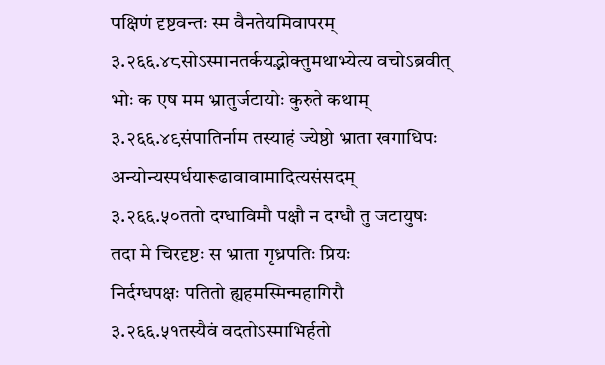पक्षिणं दृष्टवन्तः स्म वैनतेयमिवापरम्
३.२६६.४८सोऽस्मानतर्कयद्भोक्तुमथाभ्येत्य वचोऽब्रवीत्
भोः क एष मम भ्रातुर्जटायोः कुरुते कथाम्
३.२६६.४९संपातिर्नाम तस्याहं ज्येष्ठो भ्राता खगाधिपः
अन्योन्यस्पर्धयारूढावावामादित्यसंसदम्
३.२६६.५०ततो दग्धाविमौ पक्षौ न दग्धौ तु जटायुषः
तदा मे चिरदृष्टः स भ्राता गृध्रपतिः प्रियः
निर्दग्धपक्षः पतितो ह्यहमस्मिन्महागिरौ
३.२६६.५१तस्यैवं वदतोऽस्माभिर्हतो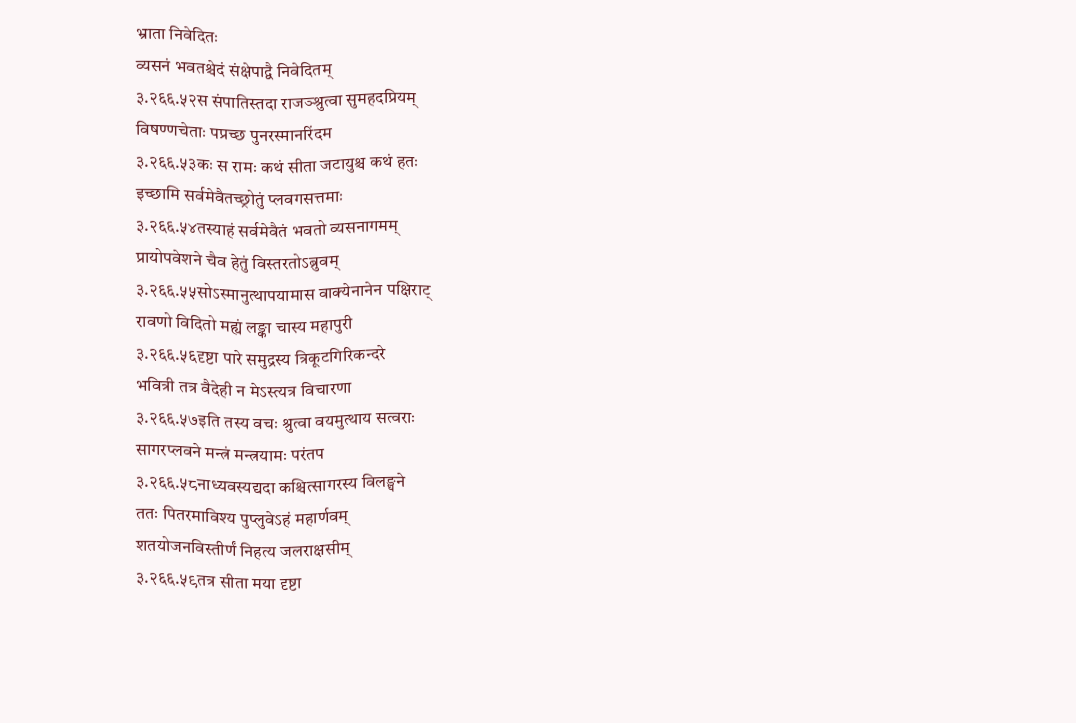भ्राता निवेदितः
व्यसनं भवतश्चेदं संक्षेपाद्वै निवेदितम्
३.२६६.५२स संपातिस्तदा राजञ्श्रुत्वा सुमहदप्रियम्
विषण्णचेताः पप्रच्छ पुनरस्मानरिंदम
३.२६६.५३कः स रामः कथं सीता जटायुश्च कथं हतः
इच्छामि सर्वमेवैतच्छ्रोतुं प्लवगसत्तमाः
३.२६६.५४तस्याहं सर्वमेवैतं भवतो व्यसनागमम्
प्रायोपवेशने चैव हेतुं विस्तरतोऽब्रुवम्
३.२६६.५५सोऽस्मानुत्थापयामास वाक्येनानेन पक्षिराट्
रावणो विदितो मह्यं लङ्का चास्य महापुरी
३.२६६.५६दृष्टा पारे समुद्रस्य त्रिकूटगिरिकन्दरे
भवित्री तत्र वैदेही न मेऽस्त्यत्र विचारणा
३.२६६.५७इति तस्य वचः श्रुत्वा वयमुत्थाय सत्वराः
सागरप्लवने मन्त्रं मन्त्रयामः परंतप
३.२६६.५८नाध्यवस्यद्यदा कश्चित्सागरस्य विलङ्घने
ततः पितरमाविश्य पुप्लुवेऽहं महार्णवम्
शतयोजनविस्तीर्णं निहत्य जलराक्षसीम्
३.२६६.५९तत्र सीता मया दृष्टा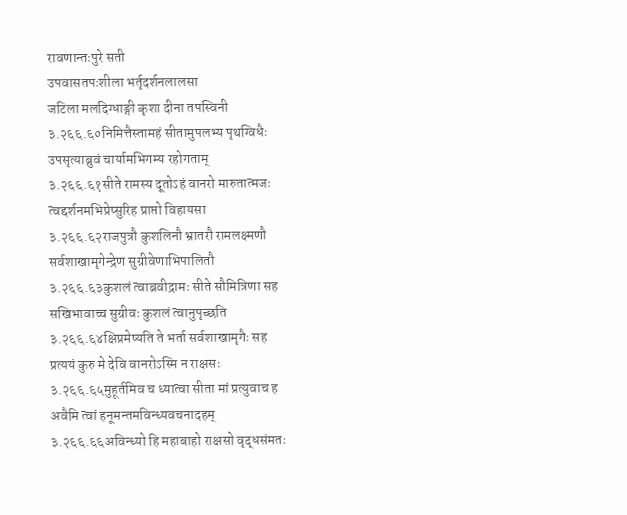रावणान्तःपुरे सती
उपवासतपःशीला भर्तृदर्शनलालसा
जटिला मलदिग्धाङ्गी कृशा दीना तपस्विनी
३.२६६.६०निमित्तैस्तामहं सीतामुपलभ्य पृथग्विधैः
उपसृत्याब्रुवं चार्यामभिगम्य रहोगताम्
३.२६६.६१सीते रामस्य दूतोऽहं वानरो मारुतात्मजः
त्वद्दर्शनमभिप्रेप्सुरिह प्राप्तो विहायसा
३.२६६.६२राजपुत्रौ कुशलिनौ भ्रातरौ रामलक्ष्मणौ
सर्वशाखामृगेन्द्रेण सुग्रीवेणाभिपालितौ
३.२६६.६३कुशलं त्वाब्रवीद्रामः सीते सौमित्रिणा सह
सखिभावाच्च सुग्रीवः कुशलं त्वानुपृच्छति
३.२६६.६४क्षिप्रमेष्यति ते भर्ता सर्वशाखामृगैः सह
प्रत्ययं कुरु मे देवि वानरोऽस्मि न राक्षसः
३.२६६.६५मुहूर्तमिव च ध्यात्वा सीता मां प्रत्युवाच ह
अवैमि त्वां हनूमन्तमविन्ध्यवचनादहम्
३.२६६.६६अविन्ध्यो हि महाबाहो राक्षसो वृद्धसंमतः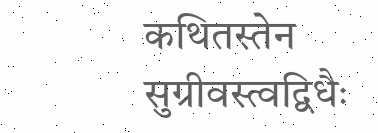कथितस्तेन सुग्रीवस्त्वद्विधैः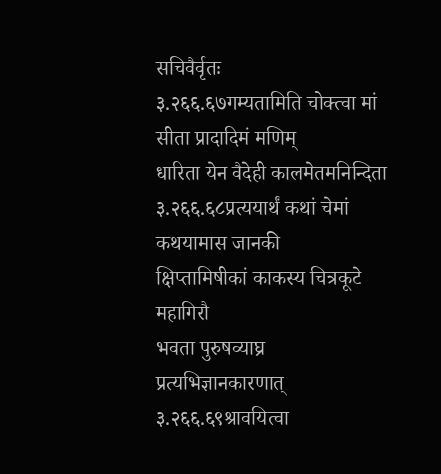सचिवैर्वृतः
३.२६६.६७गम्यतामिति चोक्त्वा मां सीता प्रादादिमं मणिम्
धारिता येन वैदेही कालमेतमनिन्दिता
३.२६६.६८प्रत्ययार्थं कथां चेमां कथयामास जानकी
क्षिप्तामिषीकां काकस्य चित्रकूटे महागिरौ
भवता पुरुषव्याघ्र प्रत्यभिज्ञानकारणात्
३.२६६.६९श्रावयित्वा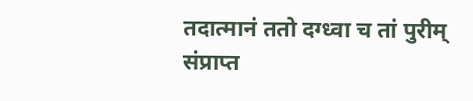तदात्मानं ततो दग्ध्वा च तां पुरीम्
संप्राप्त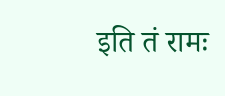इति तं रामः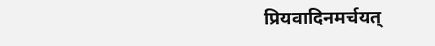प्रियवादिनमर्चयत्